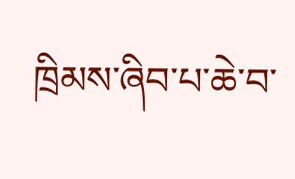ཁྲིམས་ཞིབ་པ་ཆེ་བ་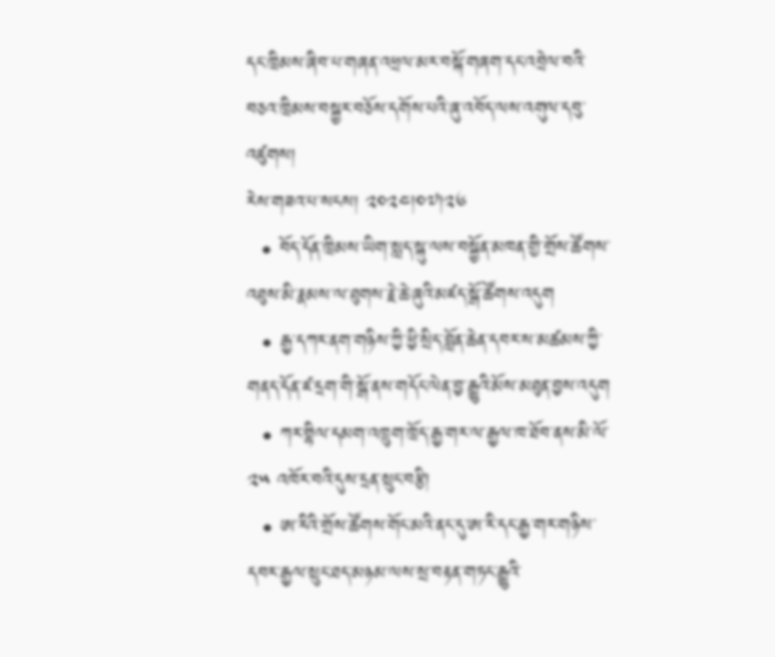དང་ཁྲིམས་ཞིབ་པ་གཞན་འཕྲལ་མར་བསྐོ་གཞག་དང་འབྲེལ་བའི་བཅའ་ཁྲིམས་བསྐྱར་བཅོས་དགོས་པའི་ཞུ་འབོད་ལས་འགུལ་དབུ་འཛུགས།
རེས་གཟའ་པ་སངས། ༢༠༢༤།༠༧།༢༦
  • བོད་དོན་ཁྲིམས་ཡིག་སླད་སྐུ་ལས་བསྐྱོན་མཁན་གྱི་གྲོས་ཚོགས་འཐུས་མི་རྣམས་ལ་ཐུགས་རྗེ་ཆེ་ཞུའི་མཛད་སྒོ་ཚོགས་འདུག
  • རྒྱ་དཀར་ནག་གཉིས་ཀྱི་ཕྱི་སྲིད་བློན་ཆེན་དབར་ས་མཚམས་ཀྱི་གནད་དོན་ཛ་དྲག་གི་སྒོ་ནས་གདོང་ལེན་བྱ་རྒྱུའི་མོས་མཐུན་བྱས་འདུག
  • ཀར་གྷིལ་དམག་འཁྲུག་ཁྲོད་རྒྱ་གར་ལ་རྒྱལ་ཁ་ཐོབ་ནས་མི་ལོ་ ༢༥ འཁོར་བའི་དུས་དྲན་སྲུང་བརྩི།
  • ཨ་རིའི་གྲོས་ཚོགས་གོང་མའི་ནང་དུ་ཨ་རི་དང་རྒྱ་གར་གཉིས་དབར་རྒྱལ་སྲུང་ཐད་མཉམ་ལས་སྲ་བརྟན་གཏང་རྒྱུའི་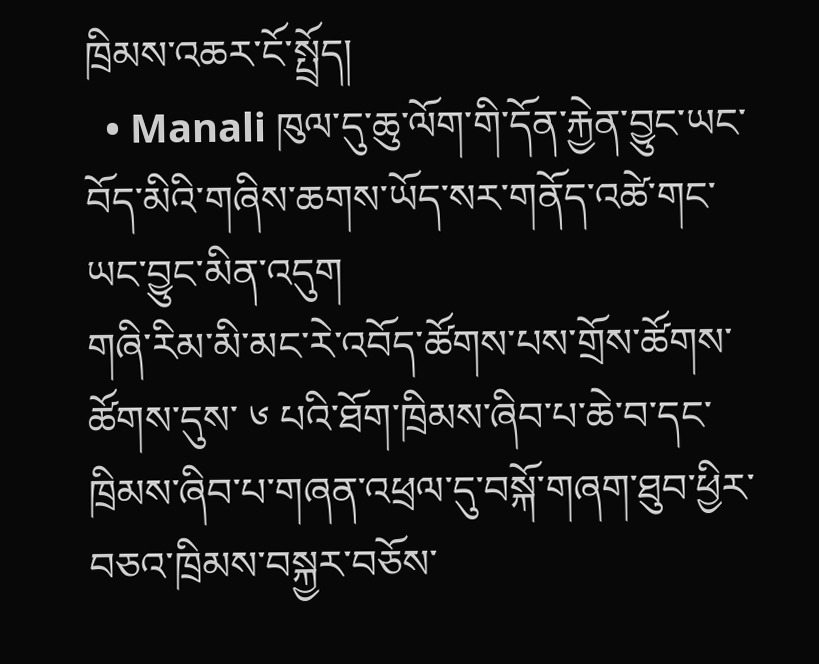ཁྲིམས་འཆར་ངོ་སྤྲོད།
  • Manali ཁུལ་དུ་ཆུ་ལོག་གི་དོན་རྐྱེན་བྱུང་ཡང་བོད་མིའི་གཞིས་ཆགས་ཡོད་སར་གནོད་འཚེ་གང་ཡང་བྱུང་མིན་འདུག
གཞི་རིམ་མི་མང་རེ་འབོད་ཚོགས་པས་གྲོས་ཚོགས་ཚོགས་དུས་ ༦ པའི་ཐོག་ཁྲིམས་ཞིབ་པ་ཆེ་བ་དང་ཁྲིམས་ཞིབ་པ་གཞན་འཕྲལ་དུ་བསྐོ་གཞག་ཐུབ་ཕྱིར་བཅའ་ཁྲིམས་བསྐྱར་བཅོས་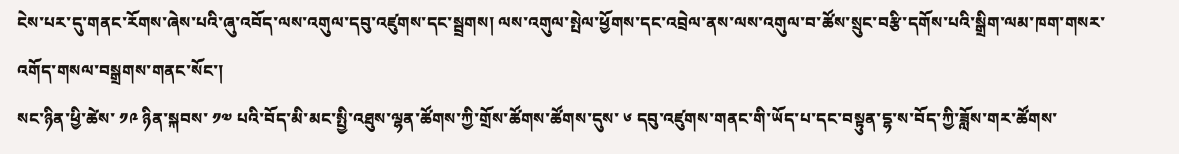ངེས་པར་དུ་གནང་རོགས་ཞེས་པའི་ཞུ་འབོད་ལས་འགུལ་དབུ་འཛུགས་དང་སྦྲགས། ལས་འགུལ་སྤེལ་ཕྱོགས་དང་འབྲེལ་ནས་ལས་འགུལ་བ་ཚོས་སྲུང་བརྩི་དགོས་པའི་སྒྲིག་ལམ་ཁག་གསར་འགོད་གསལ་བསྒྲགས་གནང་སོང་།
སང་ཉིན་ཕྱི་ཚེས་ ༡༩ ཉིན་སྐབས་ ༡༧ པའི་བོད་མི་མང་སྤྱི་འཐུས་ལྷན་ཚོགས་ཀྱི་གྲོས་ཚོགས་ཚོགས་དུས་ ༦ དབུ་འཛུགས་གནང་གི་ཡོད་པ་དང་བསྟུན་དྷ་ས་བོད་ཀྱི་ཟློས་གར་ཚོགས་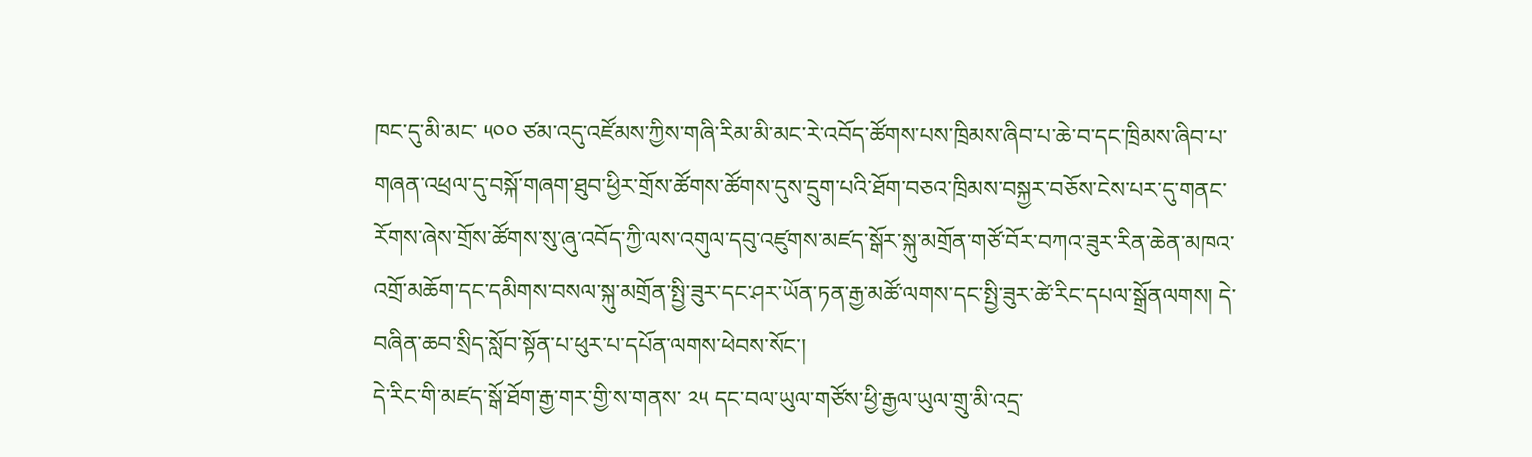ཁང་དུ་མི་མང་ ༥༠༠ ཙམ་འདུ་འཛོམས་ཀྱིས་གཞི་རིམ་མི་མང་རེ་འབོད་ཚོགས་པས་ཁྲིམས་ཞིབ་པ་ཆེ་བ་དང་ཁྲིམས་ཞིབ་པ་གཞན་འཕྲལ་དུ་བསྐོ་གཞག་ཐུབ་ཕྱིར་གྲོས་ཚོགས་ཚོགས་དུས་དྲུག་པའི་ཐོག་བཅའ་ཁྲིམས་བསྐྱར་བཅོས་ངེས་པར་དུ་གནང་རོགས་ཞེས་གྲོས་ཚོགས་སུ་ཞུ་འབོད་ཀྱི་ལས་འགུལ་དབུ་འཛུགས་མཛད་སྒོར་སྐུ་མགྲོན་གཙོ་བོར་བཀའ་ཟུར་རིན་ཆེན་མཁའ་འགྲོ་མཆོག་དང་དམིགས་བསལ་སྐུ་མགྲོན་སྤྱི་ཟུར་དང་ཤར་ཡོན་ཏན་རྒྱ་མཚོ་ལགས་དང་སྤྱི་ཟུར་ཚེ་རིང་དཔལ་སྒྲོནལགས། དེ་བཞིན་ཆབ་སྲིད་སློབ་སྟོན་པ་ཕུར་པ་དཔོན་ལགས་ཕེབས་སོང་།
དེ་རིང་གི་མཛད་སྒོ་ཐོག་རྒྱ་གར་གྱི་ས་གནས་ ༢༥ དང་བལ་ཡུལ་གཙོས་ཕྱི་རྒྱལ་ཡུལ་གྲུ་མི་འདྲ་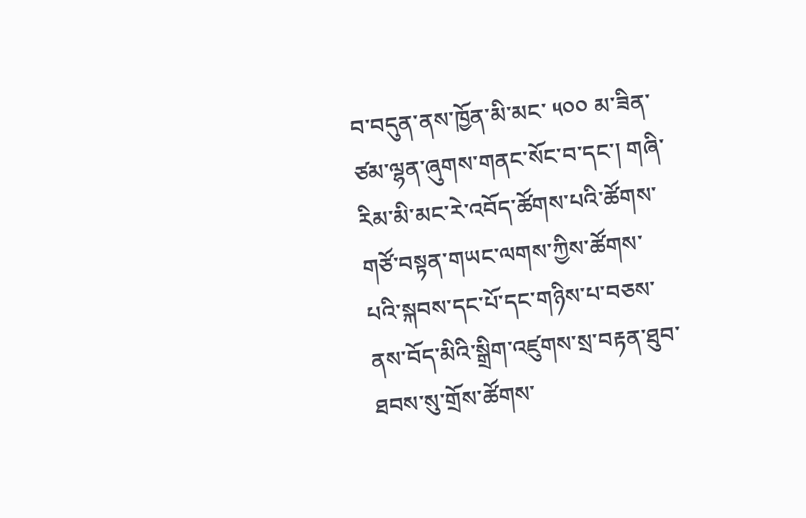བ་བདུན་ནས་ཁྱོན་མི་མང་ ༥༠༠ མ་ཟིན་ཙམ་ལྷན་ཞུགས་གནང་སོང་བ་དང་། གཞི་རིམ་མི་མང་རེ་འབོད་ཚོགས་པའི་ཚོགས་གཙོ་བསྟན་གཡང་ལགས་ཀྱིས་ཚོགས་པའི་སྐབས་དང་པོ་དང་གཉིས་པ་བཅས་ནས་བོད་མིའི་སྒྲིག་འཛུགས་སྲ་བརྟན་ཐུབ་ཐབས་སུ་གྲོས་ཚོགས་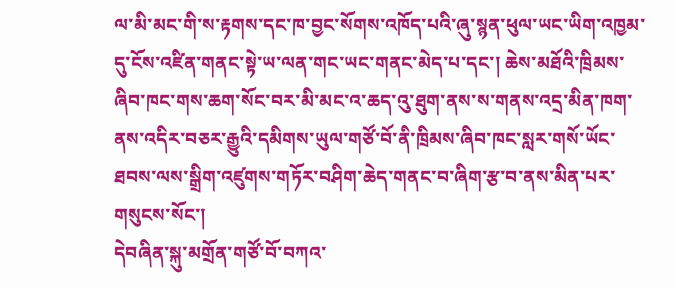ལ་མི་མང་གི་ས་རྟགས་དང་ཁ་བྱང་སོགས་འཁོད་པའི་ཞུ་སྙན་ཕུལ་ཡང་ཡིག་འཁྱམ་དུ་ངོས་འཛིན་གནང་སྟེ་ཡ་ལན་གང་ཡང་གནང་མེད་པ་དང་། ཆེས་མཐོའི་ཁྲིམས་ཞིབ་ཁང་གས་ཆག་སོང་བར་མི་མང་འ་ཆད་འུ་ཐུག་ནས་ས་གནས་འདྲ་མིན་ཁག་ནས་འདིར་བཅར་རྒྱུའི་དམིགས་ཡུལ་གཙོ་བོ་ནི་ཁྲིམས་ཞིབ་ཁང་སླར་གསོ་ཡོང་ཐབས་ལས་སྒྲིག་འཛུགས་གཏོར་བཤིག་ཆེད་གནང་བ་ཞིག་རྩ་བ་ནས་མིན་པར་གསུངས་སོང་།
དེབཞིན་སྐུ་མགྲོན་གཙོ་བོ་བཀའ་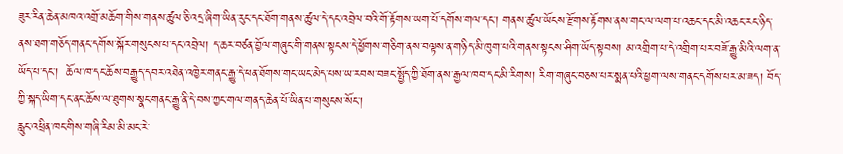ཟུར་རིན་ཆེན་མཁའ་འགྲོ་མཆོག་གིས་གནས་ཚུལ་ཅི་འདྲ་ཞིག་ཡིན་རུང་དང་ཐོག་གནས་ཚུལ་དེ་དང་འབྲེལ་བའི་གོ་རྟོགས་ཡག་པོ་དགོས་གལ་དང་། གནས་ཚུལ་ཡོངས་རྫོགས་རྟོགས་ནས་གང་ལ་ལག་པ་འཆང་དང་མི་འཆང་རང་ཉིད་ནས་ཐག་གཅོད་གནང་དགོས་སྐོར་གསུངས་པ་དང་འབྲེལ། ད་ཆར་བཙན་བྱོལ་གཞུང་གི་གནས་སྟངས་དེ་ཕྱོགས་གཅིག་ནས་བལྟས་ན་གཉིད་མི་ཁུག་པའི་གནས་སྟངས་ཤིག་ཡོད་སྟབས། མ་འགྲིག་པ་དེ་འགྲིག་པར་བཟོ་རྒྱུ་མིའི་ལག་ན་ཡོད་པ་དང་།  ཆོལ་ཁ་དང་ཆོས་བརྒྱུད་དབར་འཐེན་འཁྱེར་གནང་རྒྱུ་དེ་ཕན་ཐོགས་གང་ཡང་མེད་པས་ཡ་རབས་བཟང་སྤྱོད་ཀྱི་ཐོག་ནས་རྒྱལ་ཁབ་དང་མི་རིགས། རིག་གཞུང་བཅས་པར་སྨན་པའི་ཕྱག་ལས་གནང་དགོས་པར་མ་ཟད། བོད་ཀྱི་སྐད་ཡིག་དང་ནང་ཆོས་ལ་ཐུགས་སྣང་གནང་རྒྱུ་ནི་དེ་བས་ཀྱང་གལ་གནད་ཆེན་པོ་ཡིན་པ་གསུངས་སོང་།
རླུང་འཕྲིན་ཁང་གིས་གཞི་རིམ་མི་མང་རེ་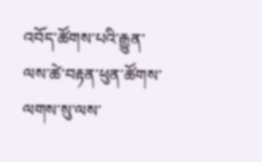འབོད་ཚོགས་པའི་རྒྱུན་ལས་ཚེ་བརྟན་ཕུན་ཚོགས་ལགས་སུ་ལས་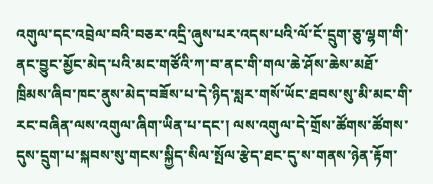འགུལ་དང་འབྲེལ་བའི་བཅར་འདྲི་ཞུས་པར་འདས་པའི་ལོ་ངོ་དྲུག་ཅུ་ལྷག་གི་ནང་བྱུང་མྱོང་མེད་པའི་མང་གཙོའི་ཀ་བ་ནང་གི་གལ་ཆེ་ཤོས་ཆེས་མཐོ་ཁྲིམས་ཞིབ་ཁང་ནུས་མེད་བཟོས་པ་དེ་ཉིད་སླར་གསོ་ཡོང་ཐབས་སུ་མི་མང་གི་རང་བཞིན་ལས་འགུལ་ཞིག་ཡིན་པ་དང་། ལས་འགུལ་དེ་གྲོས་ཚོགས་ཚོགས་དུས་དྲུག་པ་སྐབས་སུ་གངས་སྐྱིད་སིལ་སྤོལ་རྩེད་ཐང་དུ་ས་གནས་ཉེན་རྟོག་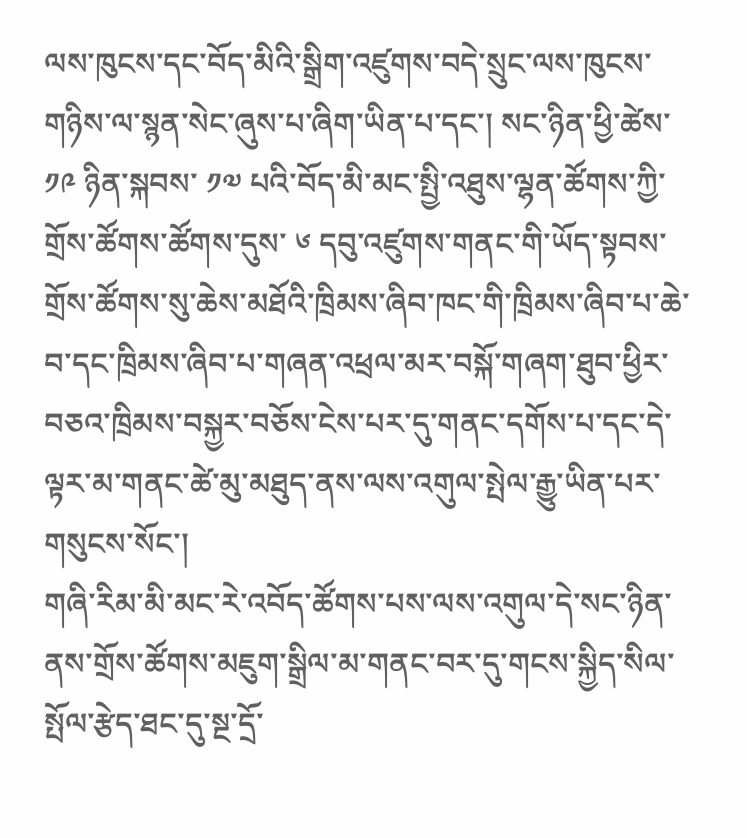ལས་ཁུངས་དང་བོད་མིའི་སྒྲིག་འཛུགས་བདེ་སྲུང་ལས་ཁུངས་གཉིས་ལ་སྙན་སེང་ཞུས་པ་ཞིག་ཡིན་པ་དང་། སང་ཉིན་ཕྱི་ཚེས་ ༡༩ ཉིན་སྐབས་ ༡༧ པའི་བོད་མི་མང་སྤྱི་འཐུས་ལྷན་ཚོགས་ཀྱི་གྲོས་ཚོགས་ཚོགས་དུས་ ༦ དབུ་འཛུགས་གནང་གི་ཡོད་སྟབས་གྲོས་ཚོགས་སུ་ཆེས་མཐོའི་ཁྲིམས་ཞིབ་ཁང་གི་ཁྲིམས་ཞིབ་པ་ཆེ་བ་དང་ཁྲིམས་ཞིབ་པ་གཞན་འཕྲལ་མར་བསྐོ་གཞག་ཐུབ་ཕྱིར་བཅའ་ཁྲིམས་བསྐྱར་བཅོས་ངེས་པར་དུ་གནང་དགོས་པ་དང་དེ་ལྟར་མ་གནང་ཚེ་མུ་མཐུད་ནས་ལས་འགུལ་སྤེལ་རྒྱུ་ཡིན་པར་གསུངས་སོང་།
གཞི་རིམ་མི་མང་རེ་འབོད་ཚོགས་པས་ལས་འགུལ་དེ་སང་ཉིན་ནས་གྲོས་ཚོགས་མཇུག་སྒྲིལ་མ་གནང་བར་དུ་གངས་སྐྱིད་སིལ་སྤོལ་རྩེད་ཐང་དུ་སྔ་དྲོ་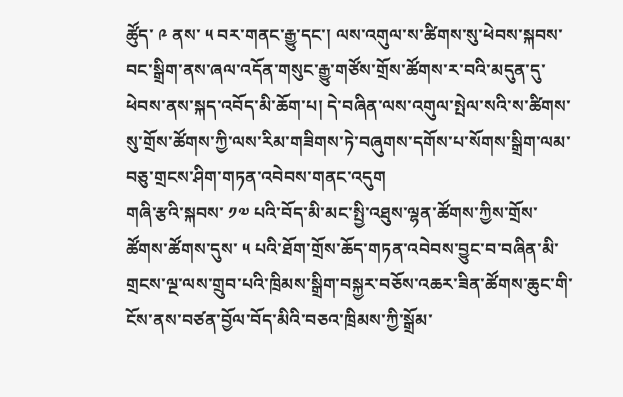ཚོུད་ ༩ ནས་ ༥ བར་གནང་རྒྱུ་དང་། ལས་འགུལ་ས་ཚིགས་སུ་ཕེབས་སྐབས་བང་སྒྲིག་ནས་ཞལ་འདོན་གསུང་རྒྱུ་གཙོས་གྲོས་ཚོགས་ར་བའི་མདུན་དུ་ཕེབས་ནས་སྐད་འབོད་མི་ཆོག་པ། དེ་བཞིན་ལས་འགུལ་སྤེལ་སའི་ས་ཚིགས་སུ་གྲོས་ཚོགས་ཀྱི་ལས་རིམ་གཟིགས་ཏེ་བཞུགས་དགོས་པ་སོགས་སྒྲིག་ལམ་བཅུ་གྲངས་ཤིག་གཏན་འབེབས་གནང་འདུག
གཞི་རྩའི་སྐབས་ ༡༧ པའི་བོད་མི་མང་སྤྱི་འཐུས་ལྷན་ཚོགས་ཀྱིས་གྲོས་ཚོགས་ཚོགས་དུས་ ༥ པའི་ཐོག་གྲོས་ཆོད་གཏན་འབེབས་བྱུང་བ་བཞིན་མི་གྲངས་ལྔ་ལས་གྲུབ་པའི་ཁྲིམས་སྒྲིག་བསྐྱར་བཅོས་འཆར་ཟིན་ཚོགས་ཆུང་གི་ངོས་ནས་བཙན་བྱོལ་བོད་མིའི་བཅའ་ཁྲིམས་ཀྱི་སྒྲོམ་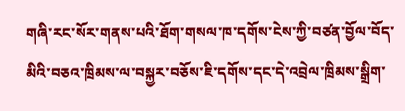གཞི་རང་སོར་གནས་པའི་ཐོག་གསལ་ཁ་དགོས་ངེས་ཀྱི་བཙན་བྱོལ་བོད་མིའི་བཅའ་ཁྲིམས་ལ་བསྐྱར་བཅོས་ཇི་དགོས་དང་དེ་འབྲེལ་ཁྲིམས་སྒྲིག་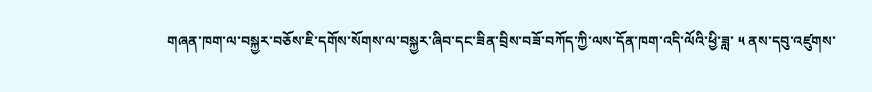གཞན་ཁག་ལ་བསྐྱར་བཅོས་ཇི་དགོས་སོགས་ལ་བསྐྱར་ཞིབ་དང་ཟིན་བྲིས་བཟོ་བཀོད་ཀྱི་ལས་དོན་ཁག་འདི་ལོའི་ཕྱི་ཟླ་ ༥ ནས་དབུ་འཛུགས་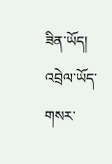ཟིན་ཡོད།
འབྲེལ་ཡོད་གསར་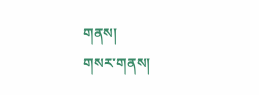གནས།
གསར་གནས།